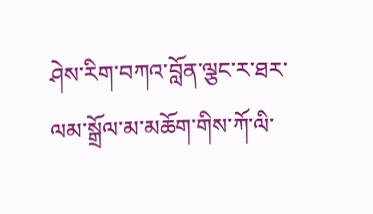ཤེས་རིག་བཀའ་བློན་ལྕང་ར་ཐར་ལམ་སྒྲོལ་མ་མཆོག་གིས་ཀོ་ལི་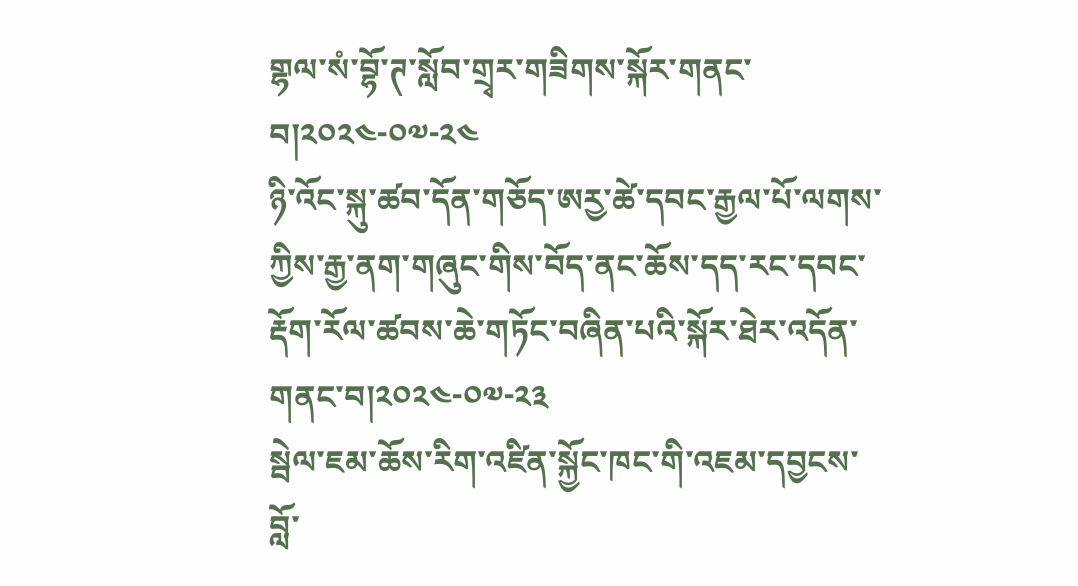གྷལ་སཾ་བྷོ་ཊ་སློབ་གྲྭར་གཟིགས་སྐོར་གནང་བ།༢༠༢༤-༠༧-༢༤
ཉི་འོང་སྐུ་ཚབ་དོན་གཅོད་ཨརྱ་ཚེ་དབང་རྒྱལ་པོ་ལགས་ཀྱིས་རྒྱ་ནག་གཞུང་གིས་བོད་ནང་ཆོས་དད་རང་དབང་རྡོག་རོལ་ཚབས་ཆེ་གཏོང་བཞིན་པའི་སྐོར་ཐེར་འདོན་གནང་བ།༢༠༢༤-༠༧-༢༣
སྦེལ་ཇམ་ཆོས་རིག་འཛིན་སྐྱོང་ཁང་གི་འཇམ་དབྱངས་བློ་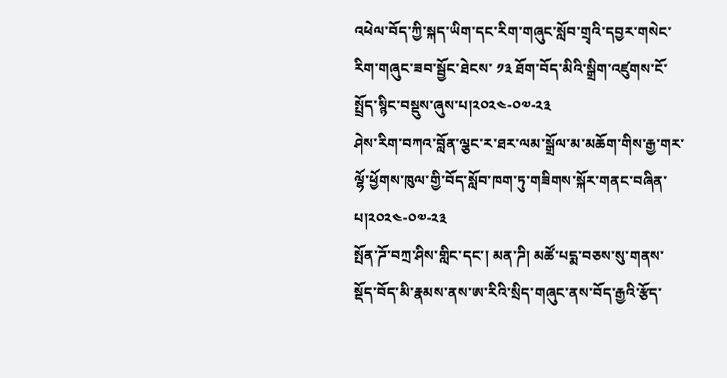འཕེལ་བོད་ཀྱི་སྐད་ཡིག་དང་རིག་གཞུང་སློབ་གྲྭའི་དབྱར་གསེང་རིག་གཞུང་ཟབ་སྦྱོང་ཐེངས་ ༡༣ ཐོག་བོད་མིའི་སྒྲིག་འཛུགས་ངོ་སྤྲོད་སྙིང་བསྡུས་ཞུས་པ།༢༠༢༤-༠༧-༢༣
ཤེས་རིག་བཀའ་བློན་ལྕང་ར་ཐར་ལམ་སྒྲོལ་མ་མཆོག་གིས་རྒྱ་གར་ལྷོ་ཕྱོགས་ཁུལ་གྱི་བོད་སློབ་ཁག་ཏུ་གཟིགས་སྐོར་གནང་བཞིན་པ།༢༠༢༤-༠༧-༢༣
སྤོན་ཌོ་བཀྲ་ཤིས་གླིང་དང་། མན་ཌི། མཚོ་པདྨ་བཅས་སུ་གནས་སྡོད་བོད་མི་རྣམས་ནས་ཨ་རིའི་སྲིད་གཞུང་ནས་བོད་རྒྱའི་རྩོད་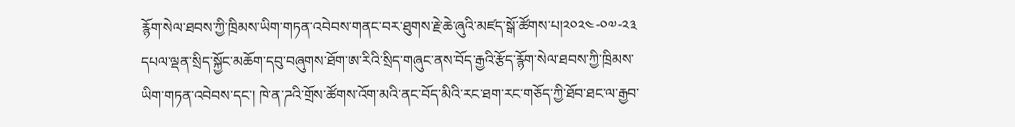རྙོག་སེལ་ཐབས་ཀྱི་ཁྲིམས་ཡིག་གཏན་འབེབས་གནང་བར་ཐུགས་རྗེ་ཆེ་ཞུའི་མཛད་སྒོ་ཚོགས་པ།༢༠༢༤-༠༧-༢༣
དཔལ་ལྡན་སྲིད་སྐྱོང་མཆོག་དབུ་བཞུགས་ཐོག་ཨ་རིའི་སྲིད་གཞུང་ནས་བོད་རྒྱའི་རྩོད་རྙོག་སེལ་ཐབས་ཀྱི་ཁྲིམས་ཡིག་གཏན་འབེབས་དང་། ཁེ་ན་ཌའི་གྲོས་ཚོགས་འོག་མའི་ནང་བོད་མིའི་རང་ཐག་རང་གཅོད་ཀྱི་ཐོབ་ཐང་ལ་རྒྱབ་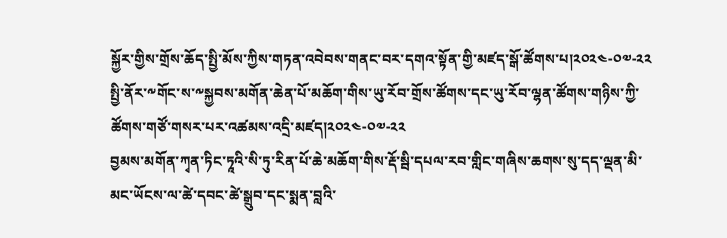སྐྱོར་གྱིས་གྲོས་ཆོད་སྤྱི་མོས་ཀྱིས་གཏན་འབེབས་གནང་བར་དགའ་སྟོན་གྱི་མཛད་སྒོ་ཚོགས་པ།༢༠༢༤-༠༧-༢༢
སྤྱི་ནོར་༸གོང་ས་༸སྐྱབས་མགོན་ཆེན་པོ་མཆོག་གིས་ཡུ་རོབ་གྲོས་ཚོགས་དང་ཡུ་རོབ་ལྷན་ཚོགས་གཉིས་ཀྱི་ཚོགས་གཙོ་གསར་པར་འཚམས་འདྲི་མཛད།༢༠༢༤-༠༧-༢༢
བྱམས་མགོན་ཀྭན་ཏིང་ཏཱའི་སི་ཏུ་རིན་པོ་ཆེ་མཆོག་གིས་རྡོ་སྦི་དཔལ་རབ་གླིང་གཞིས་ཆགས་སུ་དད་ལྡན་མི་མང་ཡོངས་ལ་ཚེ་དབང་ཚེ་སྒྲུབ་དང་སྨན་བླའི་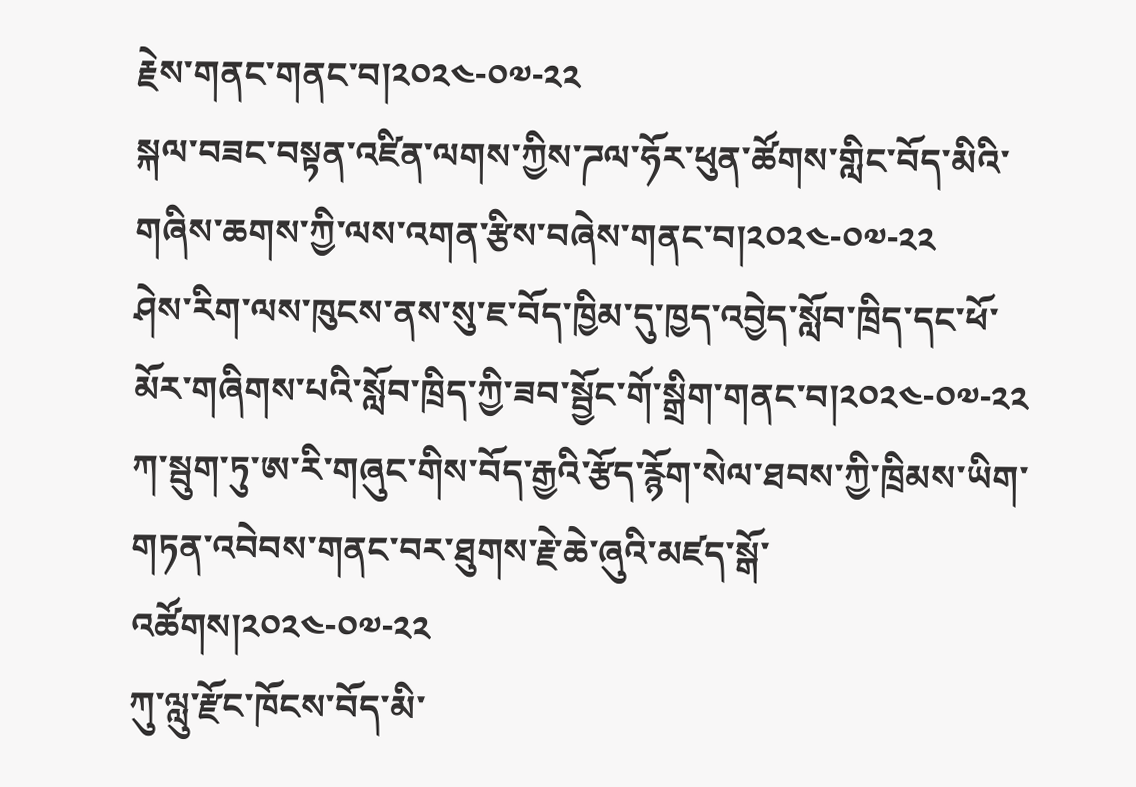རྗེས་གནང་གནང་བ།༢༠༢༤-༠༧-༢༢
སྐལ་བཟང་བསྟན་འཛིན་ལགས་ཀྱིས་ཌལ་ཧོར་ཕུན་ཚོགས་གླིང་བོད་མིའི་གཞིས་ཆགས་ཀྱི་ལས་འགན་རྩིས་བཞེས་གནང་བ།༢༠༢༤-༠༧-༢༢
ཤེས་རིག་ལས་ཁུངས་ནས་སུ་ཇ་བོད་ཁྱིམ་དུ་ཁྱད་འབྱེད་སློབ་ཁྲིད་དང་ཕོ་མོར་གཞིགས་པའི་སློབ་ཁྲིད་ཀྱི་ཟབ་སྦྱོང་གོ་སྒྲིག་གནང་བ།༢༠༢༤-༠༧-༢༢
ཀ་སྦུག་ཏུ་ཨ་རི་གཞུང་གིས་བོད་རྒྱའི་རྩོད་རྙོག་སེལ་ཐབས་ཀྱི་ཁྲིམས་ཡིག་གཏན་འབེབས་གནང་བར་ཐུགས་རྗེ་ཆེ་ཞུའི་མཛད་སྒོ་འཚོགས།༢༠༢༤-༠༧-༢༢
ཀུ་ལླུ་རྫོང་ཁོངས་བོད་མི་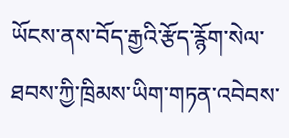ཡོངས་ནས་བོད་རྒྱའི་རྩོད་རྙོག་སེལ་ཐབས་ཀྱི་ཁྲིམས་ཡིག་གཏན་འབེབས་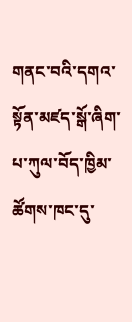གནང་བའི་དགའ་སྟོན་མཛད་སྒོ་ཞིག་པ་ཀུལ་བོད་ཁྱིམ་ཚོགས་ཁང་དུ་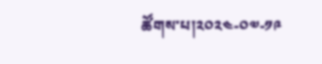ཚོགས་པ།༢༠༢༤-༠༧-༡༩